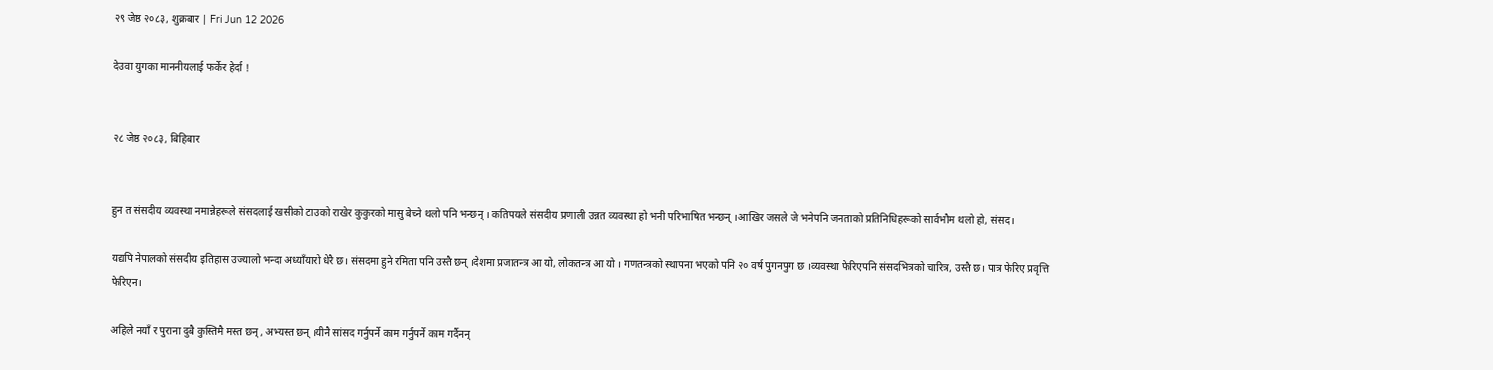२९ जेष्ठ २०८३, शुक्रबार | Fri Jun 12 2026

देउवा युगका माननीयलाई फर्केर हेर्दा !


२८ जेष्ठ २०८३, बिहिबार


हुन त संसदीय व्यवस्था नमान्नेहरूले संसदलाई खसीको टाउको राखेर कुकुरको मासु बेच्ने थलो पनि भन्छन् । कतिपयले संसदीय प्रणाली उन्नत व्यवस्था हो भनी परिभाषित भन्छन् ।आखिर जसले जे भनेपनि जनताको प्रतिनिधिहरूको सार्वभौम थलो हो, संसद।

यद्यपि नेपालको संसदीय इतिहास उज्यालो भन्दा अध्याँयारो धेरै छ। संसदमा हुने रमिता पनि उस्तै छन् ।देशमा प्रजातन्त्र आ यो, लोकतन्त्र आ यो । गणतन्त्रको स्थापना भएको पनि २० वर्ष पुगनपुग छ ।व्यवस्था फेरिएपनि संसदभित्रको चारित्र, उस्तै छ। पात्र फेरिए प्रवृत्ति फेरिएन।

अहिले नयाँ र पुराना दुबै कुस्तिमै मस्त छन् , अभ्यस्त छन् ।यीनै सांसद गर्नुपर्ने काम गर्नुपर्ने काम गर्दैनन्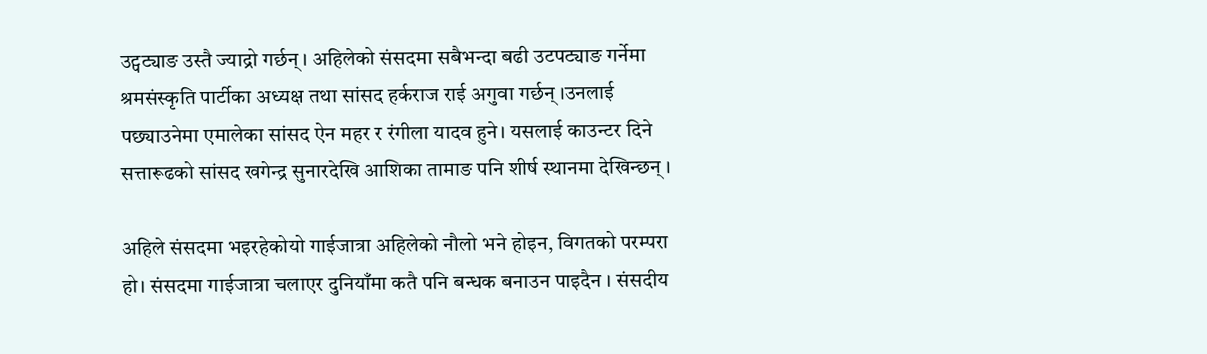उट्पट्याङ उस्तै ज्याद्रो गर्छन्। अहिलेको संसदमा सबैभन्दा बढी उटपट्याङ गर्नेमा श्रमसंस्कृति पार्टीका अध्यक्ष तथा सांसद हर्कराज राई अगुवा गर्छन् ।उनलाई पछ्याउनेमा एमालेका सांसद ऐन महर र रंगीला यादव हुने। यसलाई काउन्टर दिने सत्तारूढको सांसद खगेन्द्र सुनारदेखि आशिका तामाङ पनि शीर्ष स्थानमा देखिन्छन् ।

अहिले संसदमा भइरहेकोयो गाईजात्रा अहिलेको नौलो भने होइन, विगतको परम्परा हो। संसदमा गाईजात्रा चलाएर दुनियाँमा कतै पनि बन्धक बनाउन पाइदैन । संसदीय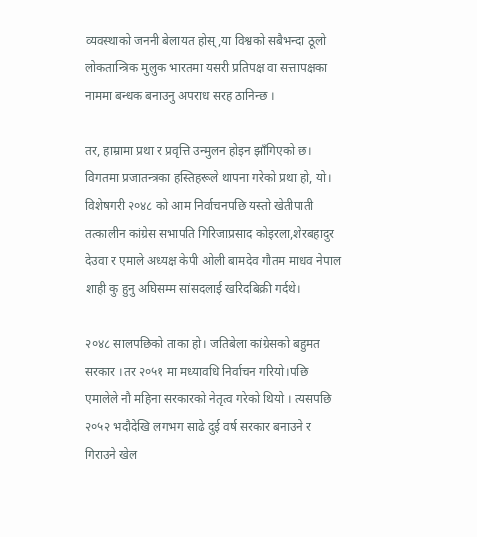व्यवस्थाको जननी बेलायत होस्,या विश्वको सबैभन्दा ठूलो लोकतान्त्रिक मुलुक भारतमा यसरी प्रतिपक्ष वा सत्तापक्षका नाममा बन्धक बनाउनु अपराध सरह ठानिन्छ ।

तर, हाम्रामा प्रथा र प्रवृत्ति उन्मुलन होइन झाँगिएको छ। विगतमा प्रजातन्त्रका हस्तिहरूले थापना गरेको प्रथा हो, यो। विशेषगरी २०४८ को आम निर्वाचनपछि यस्तो खेतीपाती तत्कालीन कांग्रेस सभापति गिरिजाप्रसाद कोइरला,शेरबहादुर देउवा र एमाले अध्यक्ष केपी ओली बामदेव गौतम माधव नेपाल शाही कु हुनु अघिसम्म सांसदलाई खरिदबिक्री गर्दथे।

२०४८ सालपछिको ताका हो। जतिबेला कांग्रेसको बहुमत सरकार ।तर २०५१ मा मध्यावधि निर्वाचन गरियो।पछि एमालेले नौ महिना सरकारको नेतृत्व गरेको थियो । त्यसपछि २०५२ भदौदेखि लगभग साढे दुई वर्ष सरकार बनाउने र गिराउने खेल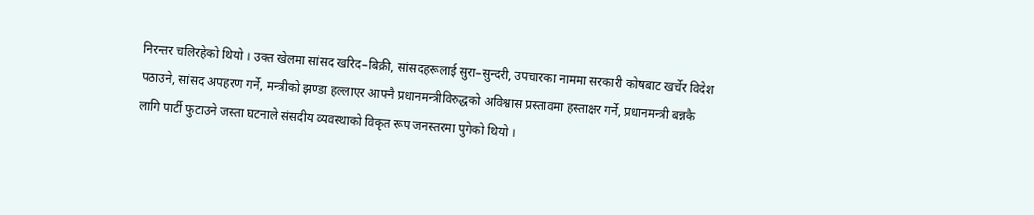निरन्तर चलिरहेको थियो । उक्त खेलमा सांसद खरिद–बिक्री, सांसदहरूलाई सुरा–सुन्दरी, उपचारका नाममा सरकारी कोषबाट खर्चेर विदेश पठाउने, सांसद अपहरण गर्ने, मन्त्रीको झण्डा हल्लाएर आफ्नै प्रधानमन्त्रीविरुद्धको अविश्वास प्रस्तावमा हस्ताक्षर गर्ने, प्रधानमन्त्री बन्नकै लागि पार्टी फुटाउने जस्ता घटनाले संसदीय व्यवस्थाको विकृत रूप जनस्तरमा पुगेको थियो ।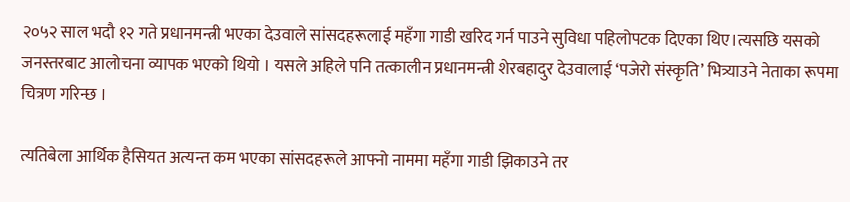२०५२ साल भदौ १२ गते प्रधानमन्त्री भएका देउवाले सांसदहरूलाई महँगा गाडी खरिद गर्न पाउने सुविधा पहिलोपटक दिएका थिए।त्यसछि यसको जनस्तरबाट आलोचना व्यापक भएको थियो । यसले अहिले पनि तत्कालीन प्रधानमन्त्री शेरबहादुर देउवालाई ‘पजेरो संस्कृति’ भित्र्याउने नेताका रूपमा चित्रण गरिन्छ ।

त्यतिबेला आर्थिक हैसियत अत्यन्त कम भएका सांसदहरूले आफ्नो नाममा महँगा गाडी झिकाउने तर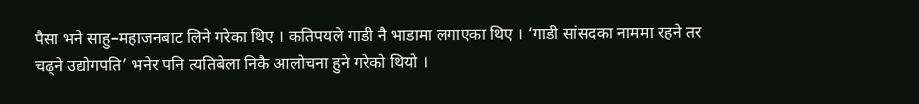पैसा भने साहु–महाजनबाट लिने गरेका थिए । कतिपयले गाडी नै भाडामा लगाएका थिए । ‘गाडी सांसदका नाममा रहने तर चढ्ने उद्योगपति’ भनेर पनि त्यतिबेला निकै आलोचना हुने गरेको थियो ।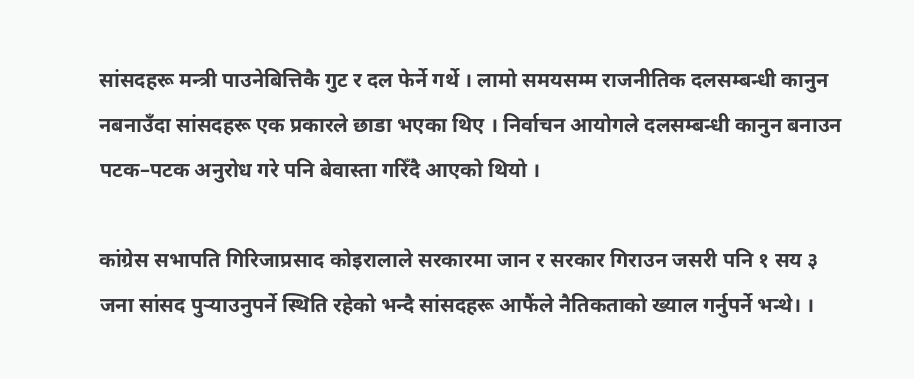सांसदहरू मन्त्री पाउनेबित्तिकै गुट र दल फेर्ने गर्थे । लामो समयसम्म राजनीतिक दलसम्बन्धी कानुन नबनाउँदा सांसदहरू एक प्रकारले छाडा भएका थिए । निर्वाचन आयोगले दलसम्बन्धी कानुन बनाउन पटक–पटक अनुरोध गरे पनि बेवास्ता गरिँदै आएको थियो ।

कांग्रेस सभापति गिरिजाप्रसाद कोइरालाले सरकारमा जान र सरकार गिराउन जसरी पनि १ सय ३ जना सांसद पुर्‍याउनुपर्ने स्थिति रहेको भन्दै सांसदहरू आफैंले नैतिकताको ख्याल गर्नुपर्ने भन्थे। ।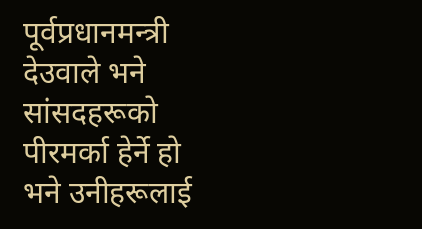पूर्वप्रधानमन्त्री देउवाले भने सांसदहरूको पीरमर्का हेर्ने हो भने उनीहरूलाई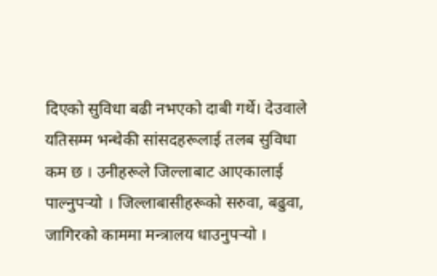दिएको सुविधा बढी नभएको दाबी गर्थे। देउवाले यतिसम्म भन्थेकी सांसदहरूलाई तलब सुविधा कम छ । उनीहरूले जिल्लाबाट आएकालाई पाल्नुपर्‍यो । जिल्लाबासीहरूको सरुवा, बढुवा, जागिरको काममा मन्त्रालय धाउनुपर्‍यो ।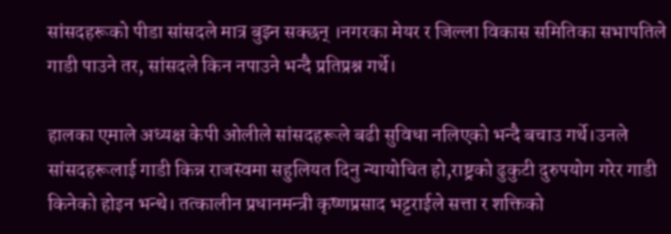सांसदहरूको पीडा सांसदले मात्र बुझ्न सक्छन् ।नगरका मेयर र जिल्ला विकास समितिका सभापतिले गाडी पाउने तर, सांसदले किन नपाउने भन्दै प्रतिप्रश्न गर्थे।

हालका एमाले अध्यक्ष केपी ओलीले सांसदहरूले बढी सुविधा नलिएको भन्दै बचाउ गर्थे।उनले सांसदहरूलाई गाडी किन्न राजस्वमा सहुलियत दिनु न्यायोचित हो,राष्ट्रको ढुकुटी दुरुपयोग गरेर गाडी किनेको होइन भन्थे। तत्कालीन प्रधानमन्त्री कृष्णप्रसाद भट्टराईले सत्ता र शक्तिको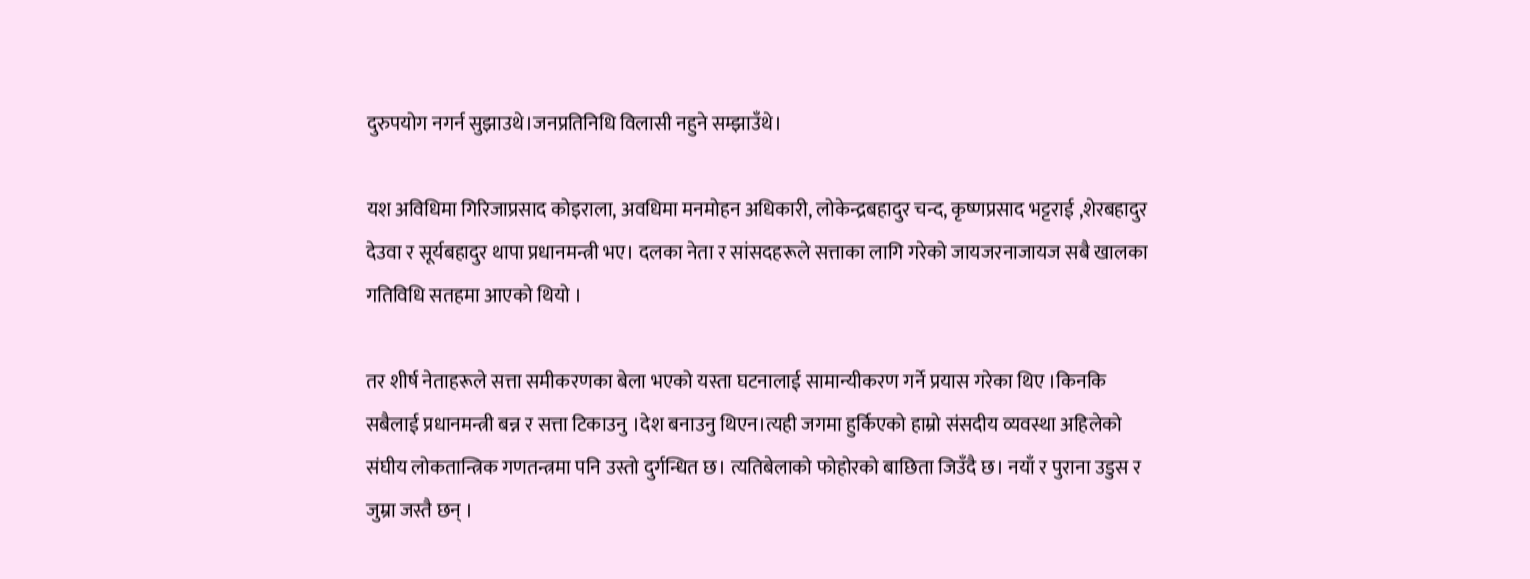दुरुपयोग नगर्न सुझाउथे।जनप्रतिनिधि विलासी नहुने सम्झाउँथे।

यश अविधिमा गिरिजाप्रसाद कोइराला, अवधिमा मनमोहन अधिकारी, लोकेन्द्रबहादुर चन्द, कृष्णप्रसाद भट्टराई ,शेरबहादुर देउवा र सूर्यबहादुर थापा प्रधानमन्त्री भए। दलका नेता र सांसदहरूले सत्ताका लागि गरेको जायजरनाजायज सबै खालका गतिविधि सतहमा आएको थियो ।

तर शीर्ष नेताहरूले सत्ता समीकरणका बेला भएको यस्ता घटनालाई सामान्यीकरण गर्ने प्रयास गरेका थिए ।किनकि सबैलाई प्रधानमन्त्री बन्न र सत्ता टिकाउनु ।देश बनाउनु थिएन।त्यही जगमा हुर्किएको हाम्रो संसदीय व्यवस्था अहिलेको संघीय लोकतान्त्रिक गणतन्त्रमा पनि उस्तो दुर्गन्धित छ। त्यतिबेलाको फोहोरको बाछिता जिउँदै छ। नयाँ र पुराना उडुस र जुम्रा जस्तै छन् ।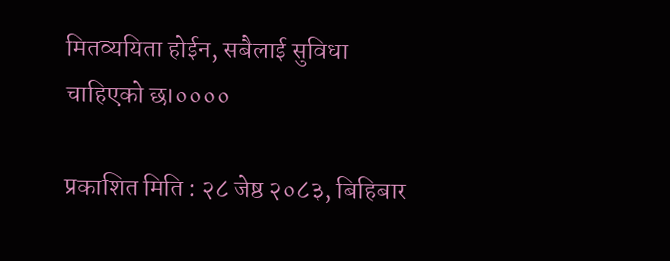मितव्ययिता होईन, सबैलाई सुविधा चाहिएको छ।००००

प्रकाशित मिति : २८ जेष्ठ २०८३, बिहिबार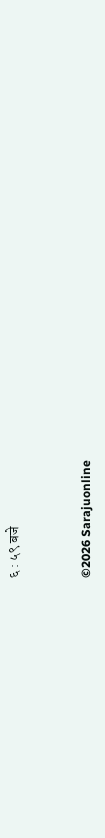६ : ५९ बजे


©2026 Sarajuonline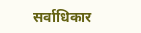सर्वाधिकार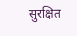सुरक्षित